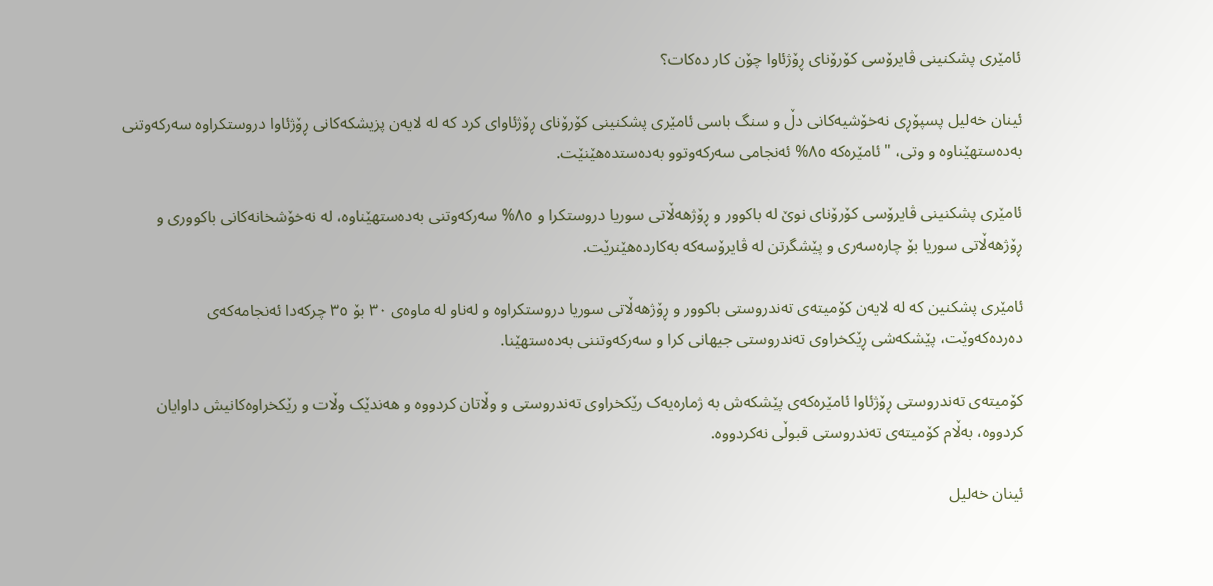ئامێری پشکنینی ڤایرۆسی کۆرۆنای ڕۆژئاوا چۆن کار دەکات؟

ئینان خەلیل پسپۆڕی نەخۆشیەکانی دڵ و سنگ باسی ئامێری پشکنینی کۆرۆنای ڕۆژئاوای کرد کە لە لایەن پزیشکەکانی ڕۆژئاوا دروستکراوە سەرکەوتنی بەدەستهێناوە و وتی، "ئامێرەکە ٨٥% ئەنجامی سەرکەوتوو بەدەستدەهێنێت.

ئامێری پشکنینی ڤایرۆسی کۆرۆنای نوێ لە باکوور و ڕۆژهەڵاتی سوریا دروستکرا و ٨٥% سەرکەوتنی بەدەستهێناوە، لە نەخۆشخانەکانی باکووری و ڕۆژهەڵاتی سوریا بۆ چارەسەری و پێشگرتن لە ڤایرۆسەکە بەکاردەهێنرێت.

ئامێری پشکنین کە لە لایەن کۆمیتەی تەندروستی باکوور و ڕۆژهەڵاتی سوریا دروستکراوە و لەناو لە ماوەی ٣٠ بۆ ٣٥ چرکەدا ئەنجامەکەی دەردەکەوێت، پێشکەشی ڕێکخراوی تەندروستی جیهانی کرا و سەرکەوتننی بەدەستهێنا.

کۆمیتەی تەندروستی ڕۆژئاوا ئامێرەکەی پێشکەش بە ژمارەیەک رێکخراوی تەندروستی و وڵاتان کردووە و هەندێک وڵات و رێکخراوەکانیش داوایان کردووە، بەڵام کۆمیتەی تەندروستی قبوڵی نەکردووە.

ئینان خەلیل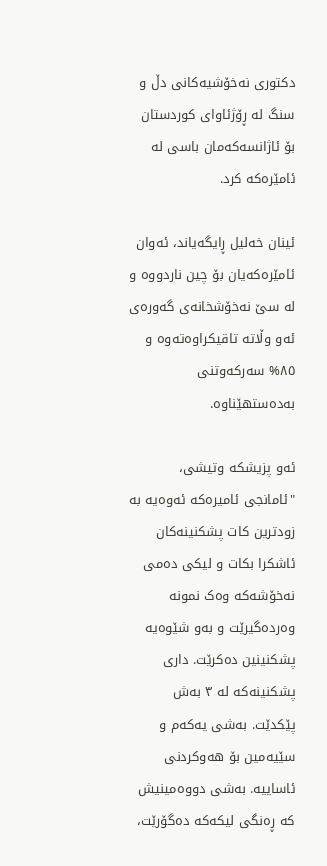دکتوری نەخۆشیەکانی دڵ و سنگ لە ڕۆژئاوای کوردستان بۆ ئاژانسەکەمان باسی لە ئامێرەکە کرد.

ئینان خەلیل ڕایگەیاند، ئەوان ئامێرەکەیان بۆ چین ناردووە و لە سێ نەخۆشخانەی گەورەی ئەو وڵاتە تاقیکراوەتەوە و ٨٥% سەرکەوتنی بەدەستهێناوە.

ئەو پزیشکە وتیشی، "ئامانجی ئامیرەکە ئەوەیە بە زودترین کات پشکنینەکان ئاشکرا بکات و لیکی دەمی نەخۆشەکە وەک نمونە وەردەگیرێت و بەو شێوەیە پشکنینین دەکرێت. داری پشکنینەکە لە ٣ بەش پێکدێت. بەشی یەکەم و سێیەمین بۆ هەوکردنی ئاساییە. بەشی دووەمینیش کە ڕەنگی لیکەکە دەگۆرێت،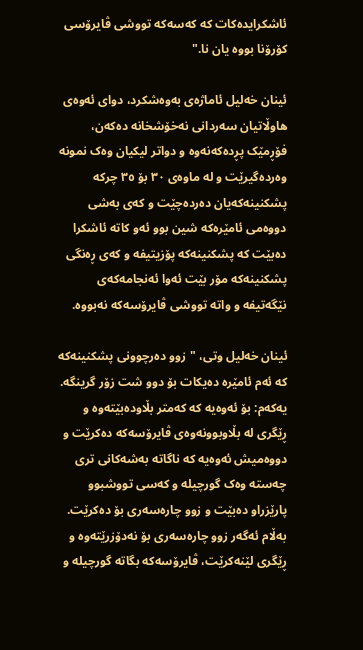ئاشکرایدەکات کە کەسەکە تووشی ڤایرۆسی کۆرۆنا بووە یان نا."

ئینان خەلیل ئاماژەی بەوەشکرد، دوای ئەوەی هاوڵاتیان سەردانی نەخۆشخانە دەکەن، فۆڕمێک پڕدەکەنەوە و دواتر لیکیان وەک نمونە وەردەگیرێت و لە ماوەی ٣٠ بۆ ٣٥ چرکە پشکنینەکەیان دەردەچێت و کەی بەشی دووەمی ئامێرەکە شین بوو ئەو کاتە ئاشکرا دەبێت کە پشکنینەکە پۆزیتیفە و کەی ڕەنگی پشکنینەکە مۆر بێت ئەوا ئەنجامەکەی نێگەتیفە و واتە تووشی ڤایرۆسەکە نەبووە.

ئینان خەلیل وتی، "زوو دەرچوونی پشکنینەکە کە ئەم ئامێرە دەیکات بۆ دوو شت زۆر گرینگە. یەکەم: بۆ ئەوەیە کە کەمتر بڵاودەبێتەوە و ڕێگری لە بڵاوبوونەوەی ڤایرۆسەکە دەکرێت و دووەمیش ئەوەیە کە ناگاتە بەشەکانی تری چەستە وەک گورچیلە و کەسی تووشبوو پارێزراو دەبێت و زوو چارەسەری بۆ دەکرێت. بەڵام ئەگەر زوو چارەسەری بۆ نەدۆزرێتەوە و ڕێگری لێنەکرێت، ڤایرۆسەکە بگاتە گورچیلە و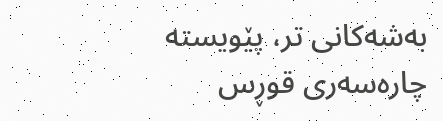بەشەکانی تر، پێویستە چارەسەری قوڕس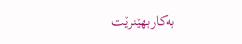بەکاربهێنرێت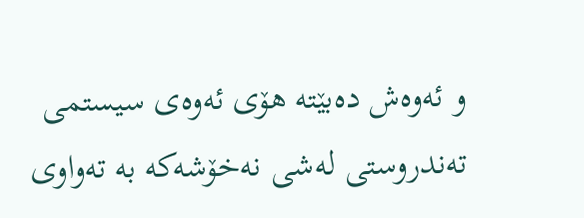و ئەوەش دەبێتە هۆی ئەوەی سیستمی تەندروستی لەشی نەخۆشەکە بە تەواوی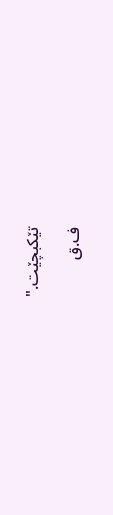تێکبچێت."

ف.ق